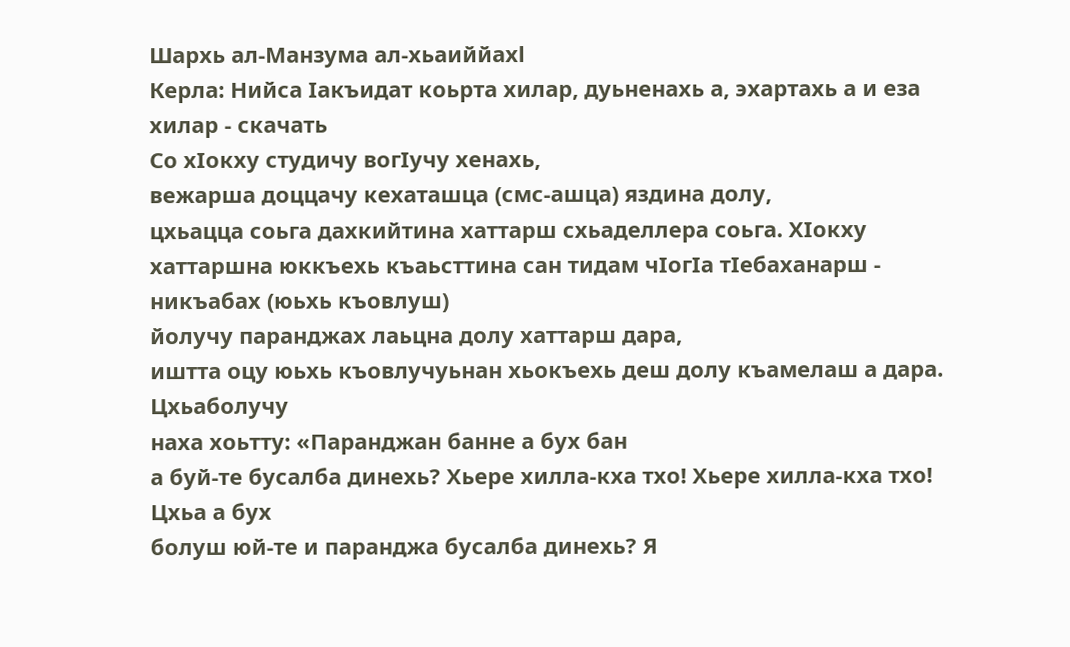Шархь ал-Манзума ал-хьаиййахl
Керла: Нийса Iакъидат коьрта хилар, дуьненахь а, эхартахь а и еза хилар - скачать
Со хIокху студичу вогIучу хенахь,
вежарша доццачу кехаташца (смс-ашца) яздина долу,
цхьацца соьга дахкийтина хаттарш схьаделлера соьга. ХIокху хаттаршна юккъехь къаьсттина сан тидам чIогIа тIебаханарш - никъабах (юьхь къовлуш)
йолучу паранджах лаьцна долу хаттарш дара,
иштта оцу юьхь къовлучуьнан хьокъехь деш долу къамелаш а дара.
Цхьаболучу
наха хоьтту: «Паранджан банне а бух бан
а буй-те бусалба динехь? Хьере хилла-кха тхо! Хьере хилла-кха тхо! Цхьа а бух
болуш юй-те и паранджа бусалба динехь? Я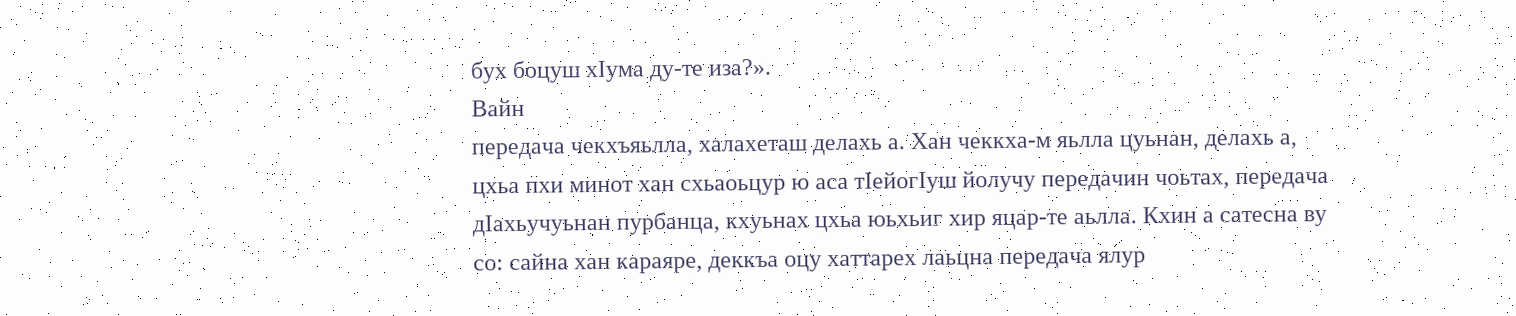бух боцуш хIума ду-те иза?».
Вайн
передача чекхъяьлла, халахеташ делахь а. Хан чеккха-м яьлла цуьнан, делахь а,
цхьа пхи минот хан схьаоьцур ю аса тIейогIуш йолучу передачин чоьтах, передача
дIахьучуьнан пурбанца, кхуьнах цхьа юьхьиг хир яцар-те аьлла. Кхин а сатесна ву
со: сайна хан караяре, деккъа оцу хаттарех лаьцна передача ялур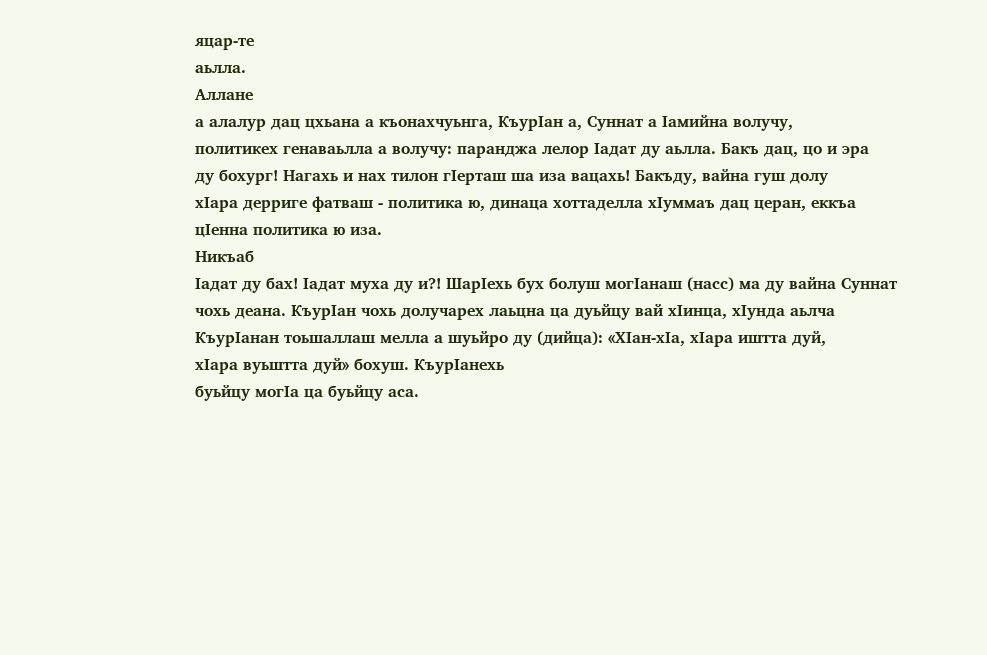яцар-те
аьлла.
Аллане
а алалур дац цхьана а къонахчуьнга, КъурIан а, Суннат а Iамийна волучу,
политикех генаваьлла а волучу: паранджа лелор Iадат ду аьлла. Бакъ дац, цо и эра
ду бохург! Нагахь и нах тилон гIерташ ша иза вацахь! Бакъду, вайна гуш долу
хIара дерриге фатваш - политика ю, динаца хоттаделла хIуммаъ дац церан, еккъа
цIенна политика ю иза.
Никъаб
Iадат ду бах! Iадат муха ду и?! ШарIехь бух болуш могIанаш (насс) ма ду вайна Суннат
чохь деана. КъурIан чохь долучарех лаьцна ца дуьйцу вай хIинца, хIунда аьлча
КъурIанан тоьшаллаш мелла а шуьйро ду (дийца): «ХIан-хIа, хIара иштта дуй,
хIара вуьштта дуй» бохуш. КъурIанехь
буьйцу могIа ца буьйцу аса.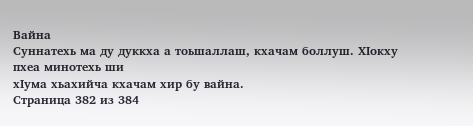Вайна
Суннатехь ма ду дуккха а тоьшаллаш, кхачам боллуш. ХIокху пхеа минотехь ши
хIума хьахийча кхачам хир бу вайна.
Страница 382 из 384